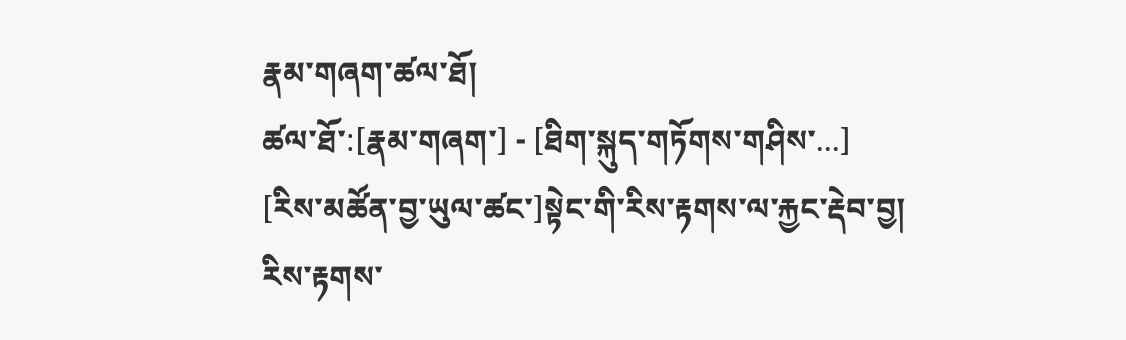རྣམ་གཞག་ཚལ་ཐོ།
ཚལ་ཐོ་:[རྣམ་གཞག་] - [ཐིག་སྐུད་གཏོགས་གཤིས་...]
[རིས་མཚོན་བྱ་ཡུལ་ཚང་]སྟེང་གི་རིས་རྟགས་ལ་རྐྱང་རྡེབ་བྱ།
རིས་རྟགས་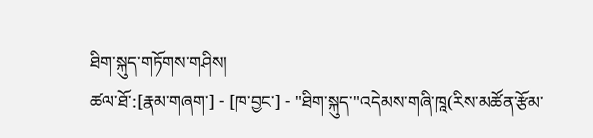ཐིག་སྐུད་གཏོགས་གཤིས།
ཚལ་ཐོ་:[རྣམ་གཞག་] - [ཁ་བྱང་] - "ཐིག་སྐུད་"འདེམས་གཞི་ཁཱ(རིས་མཚོན་རྩོམ་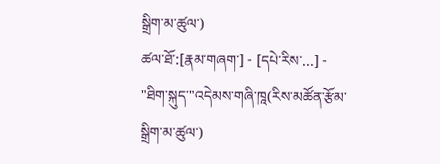སྒྲིག་མ་ཚུལ་)
ཚལ་ཐོ་:[རྣམ་གཞག་] - [དཔེ་རིས་...] - "ཐིག་སྐུད་"འདེམས་གཞི་ཁཱ(རིས་མཚོན་རྩོམ་སྒྲིག་མ་ཚུལ་)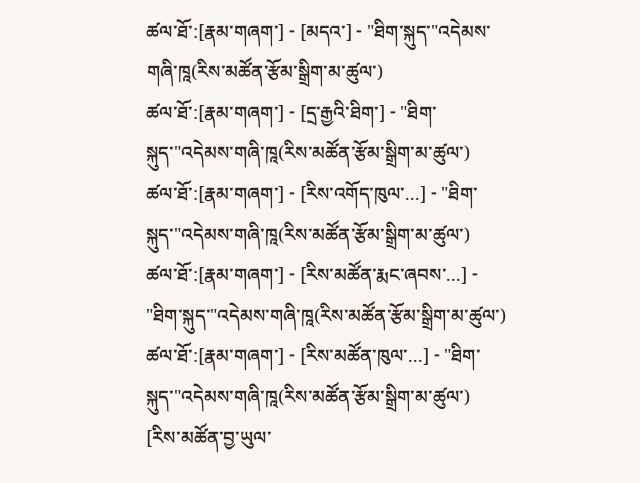ཚལ་ཐོ་:[རྣམ་གཞག་] - [མདའ་] - "ཐིག་སྐུད་"འདེམས་གཞི་ཁཱ(རིས་མཚོན་རྩོམ་སྒྲིག་མ་ཚུལ་)
ཚལ་ཐོ་:[རྣམ་གཞག་] - [དྲ་རྒྱའི་ཐིག་] - "ཐིག་སྐུད་"འདེམས་གཞི་ཁཱ(རིས་མཚོན་རྩོམ་སྒྲིག་མ་ཚུལ་)
ཚལ་ཐོ་:[རྣམ་གཞག་] - [རིས་འགོད་ཁུལ་...] - "ཐིག་སྐུད་"འདེམས་གཞི་ཁཱ(རིས་མཚོན་རྩོམ་སྒྲིག་མ་ཚུལ་)
ཚལ་ཐོ་:[རྣམ་གཞག་] - [རིས་མཚོན་རྨང་ཞབས་...] - "ཐིག་སྐུད་"འདེམས་གཞི་ཁཱ(རིས་མཚོན་རྩོམ་སྒྲིག་མ་ཚུལ་)
ཚལ་ཐོ་:[རྣམ་གཞག་] - [རིས་མཚོན་ཁུལ་...] - "ཐིག་སྐུད་"འདེམས་གཞི་ཁཱ(རིས་མཚོན་རྩོམ་སྒྲིག་མ་ཚུལ་)
[རིས་མཚོན་བྱ་ཡུལ་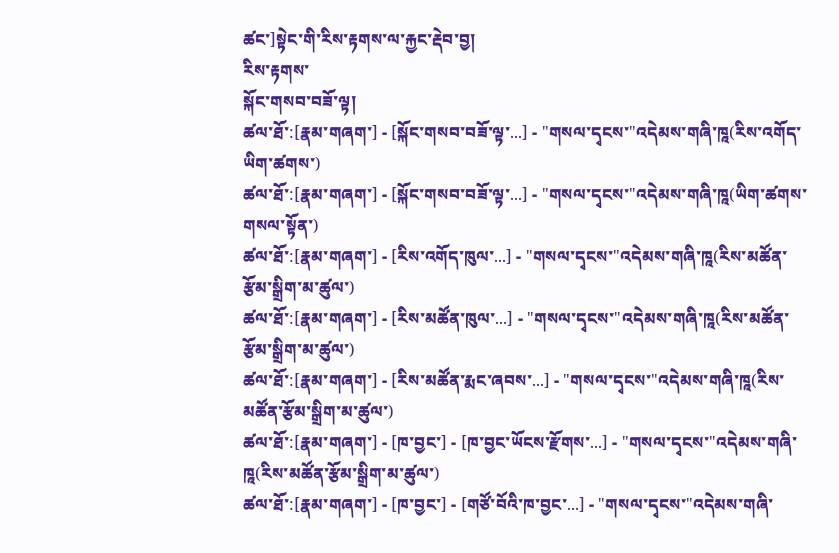ཚང་]སྟེང་གི་རིས་རྟགས་ལ་རྐྱང་རྡེབ་བྱ།
རིས་རྟགས་
སྐོང་གསབ་བཟོ་ལྟ།
ཚལ་ཐོ་:[རྣམ་གཞག་] - [སྐོང་གསབ་བཟོ་ལྟ་...] - "གསལ་དྭངས་"འདེམས་གཞི་ཁཱ(རིས་འགོད་ཡིག་ཚགས་)
ཚལ་ཐོ་:[རྣམ་གཞག་] - [སྐོང་གསབ་བཟོ་ལྟ་...] - "གསལ་དྭངས་"འདེམས་གཞི་ཁཱ(ཡིག་ཚགས་གསལ་སྟོན་)
ཚལ་ཐོ་:[རྣམ་གཞག་] - [རིས་འགོད་ཁུལ་...] - "གསལ་དྭངས་"འདེམས་གཞི་ཁཱ(རིས་མཚོན་རྩོམ་སྒྲིག་མ་ཚུལ་)
ཚལ་ཐོ་:[རྣམ་གཞག་] - [རིས་མཚོན་ཁུལ་...] - "གསལ་དྭངས་"འདེམས་གཞི་ཁཱ(རིས་མཚོན་རྩོམ་སྒྲིག་མ་ཚུལ་)
ཚལ་ཐོ་:[རྣམ་གཞག་] - [རིས་མཚོན་རྨང་ཞབས་...] - "གསལ་དྭངས་"འདེམས་གཞི་ཁཱ(རིས་མཚོན་རྩོམ་སྒྲིག་མ་ཚུལ་)
ཚལ་ཐོ་:[རྣམ་གཞག་] - [ཁ་བྱང་] - [ཁ་བྱང་ཡོངས་རྫོགས་...] - "གསལ་དྭངས་"འདེམས་གཞི་ཁཱ(རིས་མཚོན་རྩོམ་སྒྲིག་མ་ཚུལ་)
ཚལ་ཐོ་:[རྣམ་གཞག་] - [ཁ་བྱང་] - [གཙོ་བོའི་ཁ་བྱང་...] - "གསལ་དྭངས་"འདེམས་གཞི་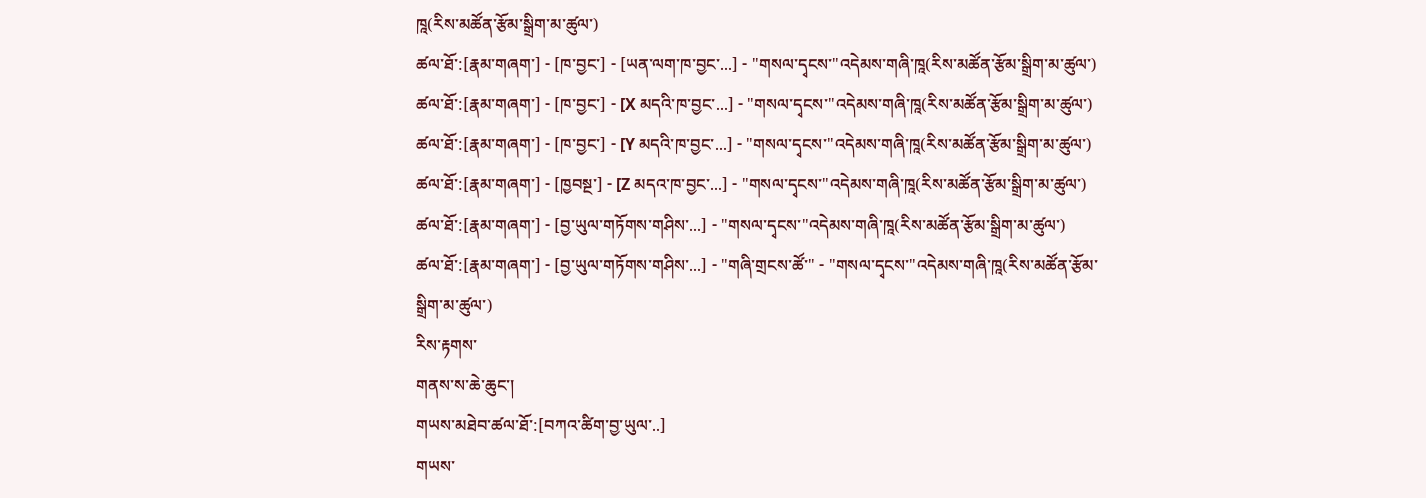ཁཱ(རིས་མཚོན་རྩོམ་སྒྲིག་མ་ཚུལ་)
ཚལ་ཐོ་:[རྣམ་གཞག་] - [ཁ་བྱང་] - [ཡན་ལག་ཁ་བྱང་...] - "གསལ་དྭངས་"འདེམས་གཞི་ཁཱ(རིས་མཚོན་རྩོམ་སྒྲིག་མ་ཚུལ་)
ཚལ་ཐོ་:[རྣམ་གཞག་] - [ཁ་བྱང་] - [X མདའི་ཁ་བྱང་...] - "གསལ་དྭངས་"འདེམས་གཞི་ཁཱ(རིས་མཚོན་རྩོམ་སྒྲིག་མ་ཚུལ་)
ཚལ་ཐོ་:[རྣམ་གཞག་] - [ཁ་བྱང་] - [Y མདའི་ཁ་བྱང་...] - "གསལ་དྭངས་"འདེམས་གཞི་ཁཱ(རིས་མཚོན་རྩོམ་སྒྲིག་མ་ཚུལ་)
ཚལ་ཐོ་:[རྣམ་གཞག་] - [ཁྱབསྔ་] - [Z མདའ་ཁ་བྱང་...] - "གསལ་དྭངས་"འདེམས་གཞི་ཁཱ(རིས་མཚོན་རྩོམ་སྒྲིག་མ་ཚུལ་)
ཚལ་ཐོ་:[རྣམ་གཞག་] - [བྱ་ཡུལ་གཏོགས་གཤིས་...] - "གསལ་དྭངས་"འདེམས་གཞི་ཁཱ(རིས་མཚོན་རྩོམ་སྒྲིག་མ་ཚུལ་)
ཚལ་ཐོ་:[རྣམ་གཞག་] - [བྱ་ཡུལ་གཏོགས་གཤིས་...] - "གཞི་གྲངས་ཚོ་" - "གསལ་དྭངས་"འདེམས་གཞི་ཁཱ(རིས་མཚོན་རྩོམ་སྒྲིག་མ་ཚུལ་)
རིས་རྟགས་
གནས་ས་ཆེ་ཆུང་།
གཡས་མཐེབ་ཚལ་ཐོ་:[བཀའ་ཚིག་བྱ་ཡུལ་..]
གཡས་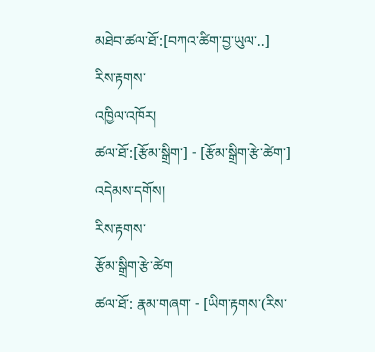མཐེབ་ཚལ་ཐོ་:[བཀའ་ཚིག་བྱ་ཡུལ་..]
རིས་རྟགས་
འཁྱིལ་འཁོར།
ཚལ་ཐོ་:[རྩོམ་སྒྲིག་] - [རྩོམ་སྒྲིག་རྩེ་ཚེག་]
འདེམས་དགོས།
རིས་རྟགས་
རྩོམ་སྒྲིག་རྩེ་ཚེག
ཚལ་ཐོ་: རྣམ་གཞག་ - [ཡིག་རྟགས་(རིས་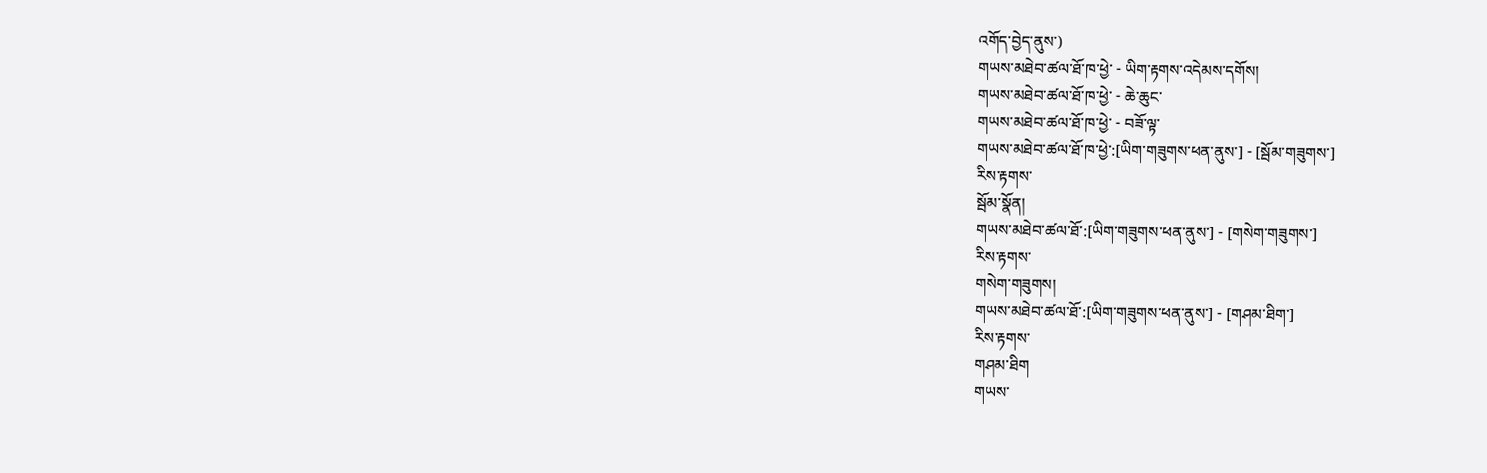འགོད་བྱེད་ནུས་)
གཡས་མཐེབ་ཚལ་ཐོ་ཁ་ཕྱེ་ - ཡིག་རྟགས་འདེམས་དགོས།
གཡས་མཐེབ་ཚལ་ཐོ་ཁ་ཕྱེ་ - ཆེ་ཆུང་
གཡས་མཐེབ་ཚལ་ཐོ་ཁ་ཕྱེ་ - བཟོ་ལྟ་
གཡས་མཐེབ་ཚལ་ཐོ་ཁ་ཕྱེ་:[ཡིག་གཟུགས་ཕན་ནུས་] - [སྦོམ་གཟུགས་]
རིས་རྟགས་
སྦོམ་སྣོན།
གཡས་མཐེབ་ཚལ་ཐོ་:[ཡིག་གཟུགས་ཕན་ནུས་] - [གསེག་གཟུགས་]
རིས་རྟགས་
གསེག་གཟུགས།
གཡས་མཐེབ་ཚལ་ཐོ་:[ཡིག་གཟུགས་ཕན་ནུས་] - [གཤམ་ཐིག་]
རིས་རྟགས་
གཤམ་ཐིག
གཡས་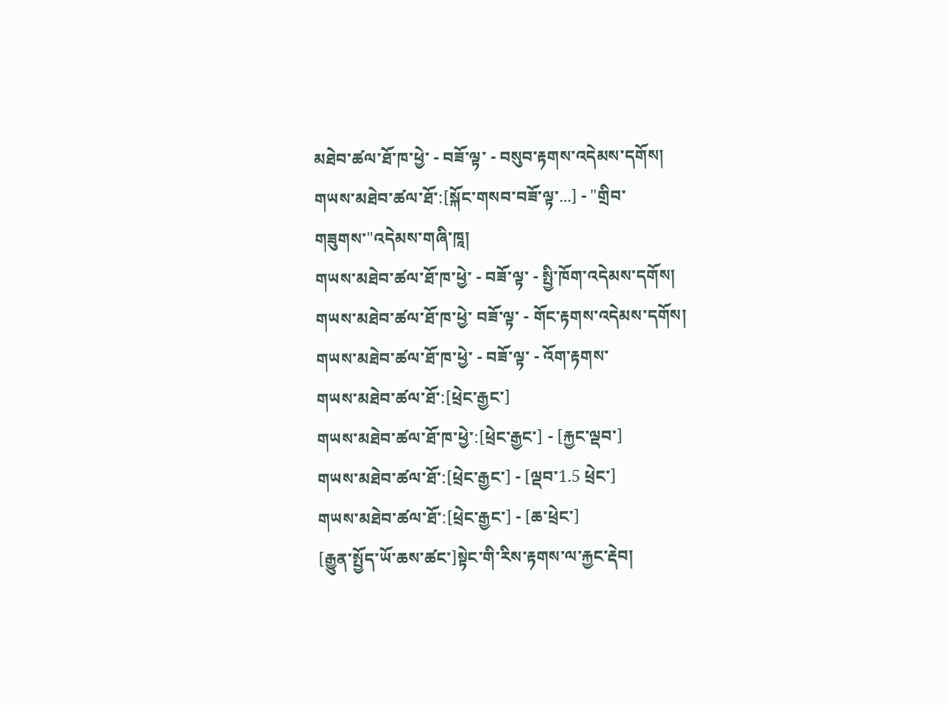མཐེབ་ཚལ་ཐོ་ཁ་ཕྱེ་ - བཟོ་ལྟ་ - བསུབ་རྟགས་འདེམས་དགོས།
གཡས་མཐེབ་ཚལ་ཐོ་:[སྐོང་གསབ་བཟོ་ལྟ་...] - "གྲིབ་གཟུགས་"འདེམས་གཞི་ཁཱ།
གཡས་མཐེབ་ཚལ་ཐོ་ཁ་ཕྱེ་ - བཟོ་ལྟ་ - སྤྱི་ཁོག་འདེམས་དགོས།
གཡས་མཐེབ་ཚལ་ཐོ་ཁ་ཕྱེ་ བཟོ་ལྟ་ - གོང་རྟགས་འདེམས་དགོས།
གཡས་མཐེབ་ཚལ་ཐོ་ཁ་ཕྱེ་ - བཟོ་ལྟ་ - འོག་རྟགས་
གཡས་མཐེབ་ཚལ་ཐོ་:[ཕྲེང་རྒྱང་]
གཡས་མཐེབ་ཚལ་ཐོ་ཁ་ཕྱེ་:[ཕྲེང་རྒྱང་] - [རྐྱང་ལྡབ་]
གཡས་མཐེབ་ཚལ་ཐོ་:[ཕྲེང་རྒྱང་] - [ལྡབ་1.5 ཕྲེང་]
གཡས་མཐེབ་ཚལ་ཐོ་:[ཕྲེང་རྒྱང་] - [ཆ་ཕྲེང་]
[རྒྱུན་སྤྱོད་ཡོ་ཆས་ཚང་]སྟེང་གི་རིས་རྟགས་ལ་རྐྱང་རྡེབ།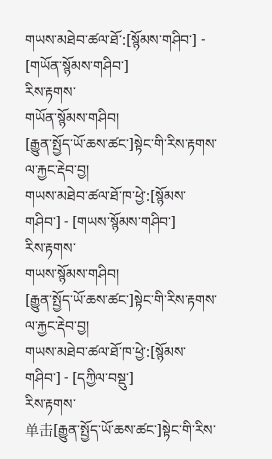གཡས་མཐེབ་ཚལ་ཐོ་:[སྙོམས་གཤིབ་] - [གཡོན་སྙོམས་གཤིབ་]
རིས་རྟགས་
གཡོན་སྙོམས་གཤིབ།
[རྒྱུན་སྤྱོད་ཡོ་ཆས་ཚང་]སྟེང་གི་རིས་རྟགས་ལ་རྐྱང་རྡེབ་བྱ།
གཡས་མཐེབ་ཚལ་ཐོ་ཁ་ཕྱེ་:[སྙོམས་གཤིབ་] - [གཡས་སྙོམས་གཤིབ་]
རིས་རྟགས་
གཡས་སྙོམས་གཤིབ།
[རྒྱུན་སྤྱོད་ཡོ་ཆས་ཚང་]སྟེང་གི་རིས་རྟགས་ལ་རྐྱང་རྡེབ་བྱ།
གཡས་མཐེབ་ཚལ་ཐོ་ཁ་ཕྱེ་:[སྙོམས་གཤིབ་] - [དཀྱིལ་བསྡུ་]
རིས་རྟགས་
单击[རྒྱུན་སྤྱོད་ཡོ་ཆས་ཚང་]སྟེང་གི་རིས་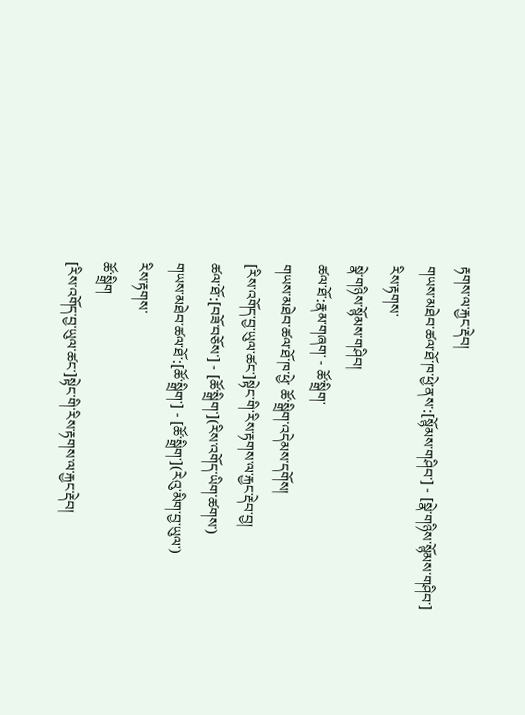རྟགས་ལ་རྐྱང་རྡེབ།
གཡས་མཐེབ་ཚལ་ཐོ་ཁ་ཕྱེ་ནས་:[སྙོམས་གཤིབ་] - [སྣེ་གཉིས་སྙོམས་གཤིབ་]
རིས་རྟགས་
སྣེ་གཉིས་སྙོམས་གཤིབ།
ཚལ་ཐོ་:རྣམ་གཞག་ - ཚོ་སྒྲིག་
གཡས་མཐེབ་ཚལ་ཐོ་ཁ་ཕྱེ་ ཚོ་སྒྲིག་འདེམས་དགོས།
[རིས་འགོད་བྱ་ཡུལ་ཚང་]སྟེང་གི་རིས་རྟགས་ལ་རྐྱང་རྡེབ་བྱ།
ཚལ་ཐོ་:[བཟོ་བཅོས་] - [ཚོ་སྒྲིག་](རིས་འགོད་ཡིག་ཚགས་)
གཡས་མཐེབ་ཚལ་ཐོ་:[ཚོ་སྒྲིག་] - [ཚོ་སྒྲིག་](རེའུ་མིག་བྱ་ཡུལ་)
རིས་རྟགས་
ཚོ་སྒྲིག
[རིས་འགོད་བྱ་ཡུལ་ཚང་]སྟེང་གི་རིས་རྟགས་ལ་རྐྱང་རྡེབ།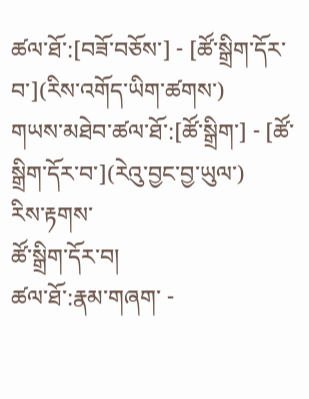ཚལ་ཐོ་:[བཟོ་བཅོས་] - [ཚོ་སྒྲིག་དོར་བ་](རིས་འགོད་ཡིག་ཚགས་)
གཡས་མཐེབ་ཚལ་ཐོ་:[ཚོ་སྒྲིག་] - [ཚོ་སྒྲིག་དོར་བ་](རེའུ་བྱང་བྱ་ཡུལ་)
རིས་རྟགས་
ཚོ་སྒྲིག་དོར་བ།
ཚལ་ཐོ་:རྣམ་གཞག་ -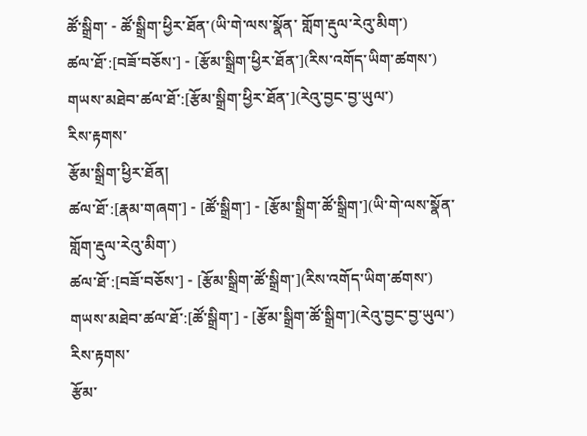ཚོ་སྒྲིག་ - ཚོ་སྒྲིག་ཕྱིར་ཐོན་(ཡི་གེ་ལས་སྣོན་ གློག་རྡུལ་རེའུ་མིག་)
ཚལ་ཐོ་:[བཟོ་བཅོས་] - [རྩོམ་སྒྲིག་ཕྱིར་ཐོན་](རིས་འགོད་ཡིག་ཚགས་)
གཡས་མཐེབ་ཚལ་ཐོ་:[རྩོམ་སྒྲིག་ཕྱིར་ཐོན་](རེའུ་བྱང་བྱ་ཡུལ་)
རིས་རྟགས་
རྩོམ་སྒྲིག་ཕྱིར་ཐོན།
ཚལ་ཐོ་:[རྣམ་གཞག་] - [ཚོ་སྒྲིག་] - [རྩོམ་སྒྲིག་ཚོ་སྒྲིག་](ཡི་གེ་ལས་སྣོན་ གློག་རྡུལ་རེའུ་མིག་)
ཚལ་ཐོ་:[བཟོ་བཅོས་] - [རྩོམ་སྒྲིག་ཚོ་སྒྲིག་](རིས་འགོད་ཡིག་ཚགས་)
གཡས་མཐེབ་ཚལ་ཐོ་:[ཚོ་སྒྲིག་] - [རྩོམ་སྒྲིག་ཚོ་སྒྲིག་](རེའུ་བྱང་བྱ་ཡུལ་)
རིས་རྟགས་
རྩོམ་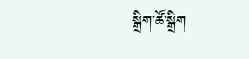སྒྲིག་ཚོ་སྒྲིག